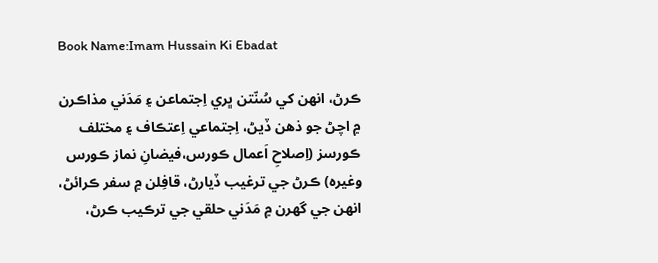Book Name:Imam Hussain Ki Ebadat

ڪرڻ، انهن کي سُنّتن ڀري اِجتماعن ۽ مَدَني مذاڪرن ۾ اچڻ جو ذهن ڏيڻ، اِجتماعي اِعتڪاف ۽ مختلف ڪورسز (اِصلاحِ اَعمال ڪورس،فيضانِ نماز ڪورس وغيره) ڪرڻ جي ترغيب ڏيارڻ، قافِلن ۾ سفر ڪرائڻ، انهن جي گھرن ۾ مَدَني حلقي جي ترڪيب ڪرڻ،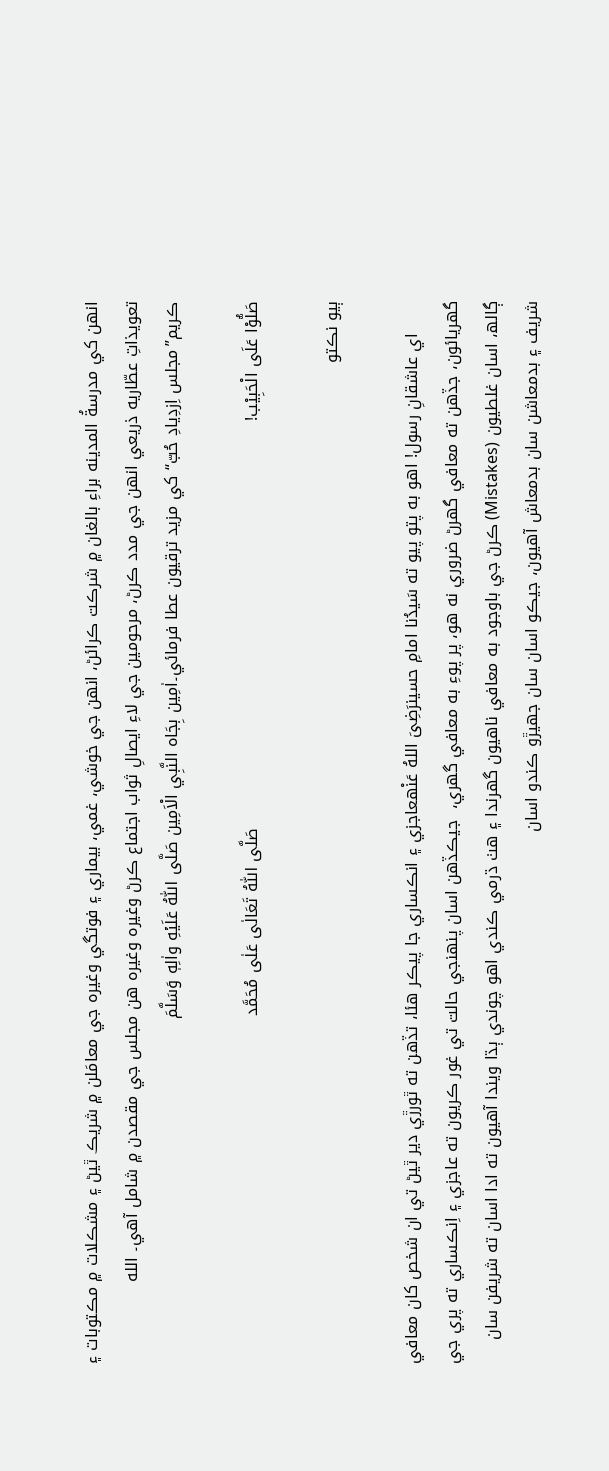انهن کي مدرسةُ المدينه براءِ بالغان ۾ شرڪت ڪرائڻ، انهن جي خوشي، غمي، بيماري ۽ فوتگي وغيره جي معامَلن ۾ شريڪ ٿيڻ ۽ مشڪلات ۾ مڪتوبات ۽ تعويذاتِ عطّاريه ذريعي انهن جي مدد ڪرڻ، مرحومين جي لاءِ ايصالِ ثواب اجتماع ڪرڻ وغيره وغيره هن مجلس جي مقصدن ۾ شامل آهي۔ الله ڪريم”مجلس اِزدِيادِ حُبّ“ کي مزيد ترقيون عطا فرمائي۔اٰمِين بِجَاه النَّبِي الْاَمِين صَلَّى اللّٰهُ عَلَيۡهِ واٰلِهٖ وَسَلَّمَ

صَلُّوْا عَلَی الْحَبِیْب!                                                                           صَلَّی اللّٰہُ تَعَالٰی عَلٰی مُحَمَّد

ٻيو نڪتو

      اي عاشقانِ رسول! اهو به پتو پيو ته سَيدُنا امامِ حسينرَضِىَ اللهُ عَنْهعاجزي ۽ انڪساري جا پيڪر هئا، تڏهن ته ٿورڙي دير ٿيڻ تي ان شخص کان معافي گھريائون، جڏهن ته معافي گھرڻ ضروري نه هو، پر پوءِ به معافي گھري،  جيڪڏهن اسان پنهنجي حالت تي غور ڪريون ته عاجزي ۽ اِنڪساري ته پري جي ڳالھ، اسان غلطيون (Mistakes) ڪرڻ جي باوجود به معافي ناهيون گهرندا ۽ هٺ ڌرمي ڪندي اهو چوندي ٻڌا ويندا آهيون ته ادا اسان ته شريفن سان شريف ۽ بدمعاشن سان بدمعاش آهيون، جيڪو اسان سان جھيڙو ڪندو اسان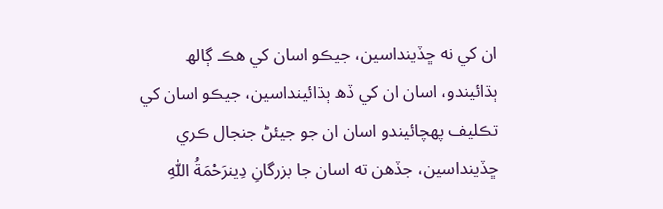ان کي نه ڇڏينداسين، جيڪو اسان کي هڪ ڳالھ ٻڌائيندو، اسان ان کي ڏھ ٻڌائينداسين، جيڪو اسان کي تڪليف پهچائيندو اسان ان جو جيئڻ جنجال ڪري ڇڏينداسين، جڏهن ته اسان جا بزرگانِ دِينرَحْمَةُ اللّٰهِ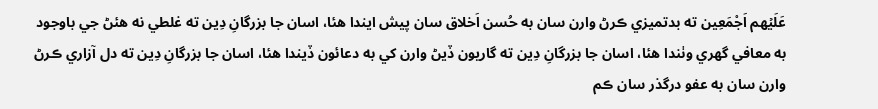عَلَيۡهم اَجْمَعِين ته بدتميزي ڪرڻ وارن سان به حُسن اَخلاق سان پيش ايندا هئا، اسان جا بزرگانِ دِين ته غلطي نه هئڻ جي باوجود به معافي گھري وٺندا هئا، اسان جا بزرگانِ دِين ته گاريون ڏيڻ وارن کي به دعائون ڏيندا هئا، اسان جا بزرگانِ دِين ته دل آزاري ڪرڻ وارن سان به عفو درگذر سان ڪم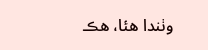وٺندا هئا، هڪ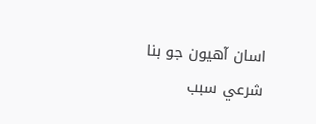اسان آهيون جو بنا شرعي سبب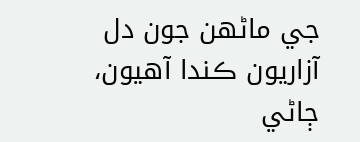جي ماڻهن جون دل آزاريون ڪندا آهيون، ڄاڻي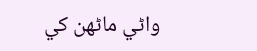واڻي ماڻهن کي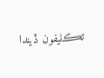تڪليفون ڏيندا